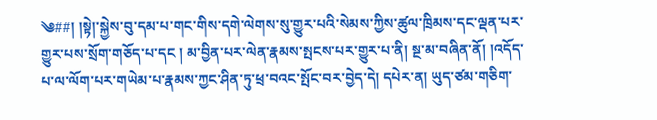༄##། །སྟེ།་སྐྱེས་བུ་དམ་པ་གང་གིས་དགེ་ལེགས་སུ་གྱུར་པའི་སེམས་ཀྱིས་ཚུལ་ཁྲིམས་དང་ལྡན་པར་གྱུར་པས་སྲོག་གཅོད་པ་དང ། མ་བྱིན་པར་ལེན་རྣམས་སྤངས་པར་གྱུར་པ་ནི། སྔ་མ་བཞིན་ནོ། །འདོད་པ་ལ་ལོག་པར་གཡེམ་པ་རྣམས་ཀྱང་ཤིན་ཏུ་ཕྲ་བའང་སྤོང་བར་བྱེད་དེ། དཔེར་ན། ཡུད་ཙམ་གཅིག་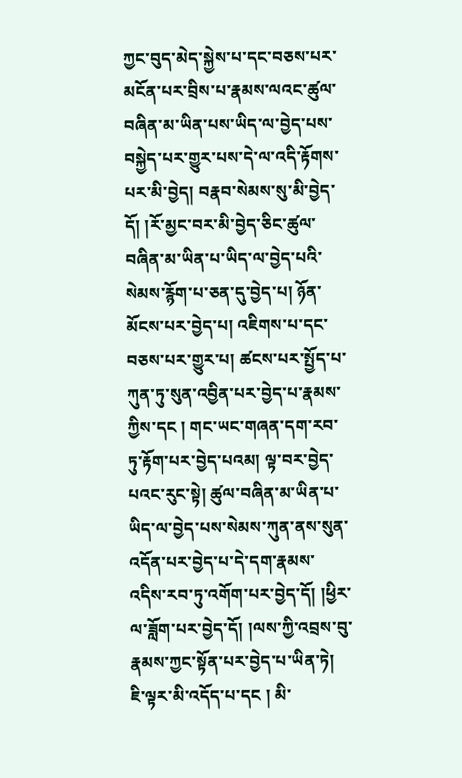ཀྱང་བུད་མེད་སྐྱེས་པ་དང་བཅས་པར་མངོན་པར་བྲིས་པ་རྣམས་ལའང་ཚུལ་བཞིན་མ་ཡིན་པས་ཡིད་ལ་བྱེད་པས་བསྐྱེད་པར་གྱུར་པས་དེ་ལ་འདི་རྟོགས་པར་མི་བྱེད། བརྣབ་སེམས་སུ་མི་བྱེད་དོ། །རོ་མྱང་བར་མི་བྱེད་ཅིང་ཚུལ་བཞིན་མ་ཡིན་པ་ཡིད་ལ་བྱེད་པའི་
སེམས་རྙོག་པ་ཅན་དུ་བྱེད་པ། ཉོན་མོངས་པར་བྱེད་པ། འཇིགས་པ་དང་བཅས་པར་གྱུར་པ། ཚངས་པར་སྤྱོད་པ་ཀུན་ཏུ་སུན་འབྱིན་པར་བྱེད་པ་རྣམས་ཀྱིས་དང ། གང་ཡང་གཞན་དག་རབ་ཏུ་རྟོག་པར་བྱེད་པའམ། ལྟ་བར་བྱེད་པའང་རུང་སྟེ། ཚུལ་བཞིན་མ་ཡིན་པ་ཡིད་ལ་བྱེད་པས་སེམས་ཀུན་ནས་སུན་འདོན་པར་བྱེད་པ་དེ་དག་རྣམས་འདིས་རབ་ཏུ་འགོག་པར་བྱེད་དོ། །ཕྱིར་ལ་ཟློག་པར་བྱེད་དོ། །ལས་ཀྱི་འབྲས་བུ་རྣམས་ཀྱང་སྟོན་པར་བྱེད་པ་ཡིན་ཏེ། ཇི་ལྟར་མི་འདོད་པ་དང ། མི་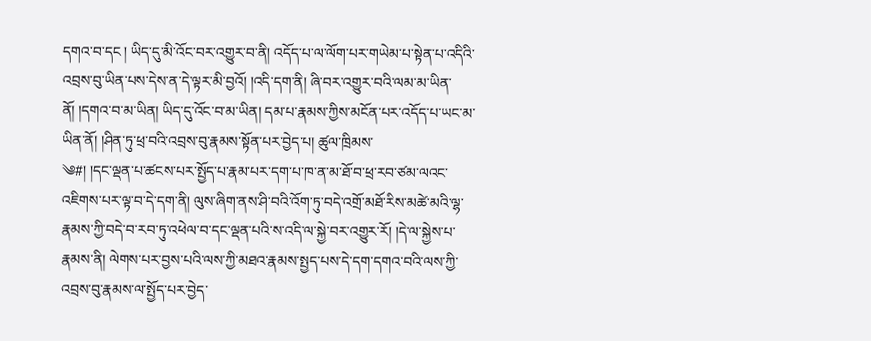དགའ་བ་དང ། ཡིད་དུ་མི་འོང་བར་འགྱུར་བ་ནི། འདོད་པ་ལ་ལོག་པར་གཡེམ་པ་སྟེན་པ་འདིའི་འབྲས་བུ་ཡིན་པས་དེས་ན་དེ་ལྟར་མི་བྱའོ། །འདི་དག་ནི། ཞི་བར་འགྱུར་བའི་ལམ་མ་ཡིན་ནོ། །དགའ་བ་མ་ཡིན། ཡིད་དུ་འོང་བ་མ་ཡིན། དམ་པ་རྣམས་ཀྱིས་མངོན་པར་འདོད་པ་ཡང་མ་ཡིན་ནོ། །ཤིན་ཏུ་ཕྲ་བའི་འབྲས་བུ་རྣམས་སྟོན་པར་བྱེད་པ། ཚུལ་ཁྲིམས་
༄#། །དང་ལྡན་པ་ཚངས་པར་སྤྱོད་པ་རྣམ་པར་དག་པ་ཁ་ན་མ་ཐོ་བ་ཕྲ་རབ་ཙམ་ལའང་འཇིགས་པར་ལྟ་བ་དེ་དག་ནི། ལུས་ཞིག་ནས་ཤི་བའི་འོག་ཏུ་བདེ་འགྲོ་མཐོ་རིས་མཚེ་མའི་ལྷ་རྣམས་ཀྱི་བདེ་བ་རབ་ཏུ་འཕེལ་བ་དང་ལྡན་པའི་ས་འདི་ལ་སྐྱེ་བར་འགྱུར་རོ། །དེ་ལ་སྐྱེས་པ་རྣམས་ནི། ལེགས་པར་བྱས་པའི་ལས་ཀྱི་མཐའ་རྣམས་སྤྱད་པས་དེ་དག་དགའ་བའི་ལས་ཀྱི་འབྲས་བུ་རྣམས་ལ་སྤྱོད་པར་བྱེད་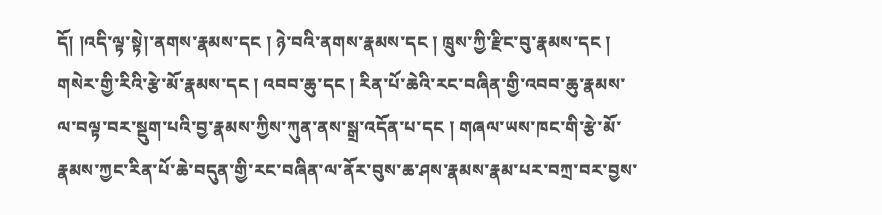དོ། །འདི་ལྟ་སྟེ།་ནགས་རྣམས་དང ། ཉེ་བའི་ནགས་རྣམས་དང ། ཁྲུས་ཀྱི་རྫིང་བུ་རྣམས་དང ། གསེར་གྱི་རིའི་རྩེ་མོ་རྣམས་དང ། འབབ་ཆུ་དང ། རིན་པོ་ཆེའི་རང་བཞིན་གྱི་འབབ་ཆུ་རྣམས་ལ་བལྟ་བར་སྡུག་པའི་བྱ་རྣམས་ཀྱིས་ཀུན་ནས་སྒྲ་འདོན་པ་དང ། གཞལ་ཡས་ཁང་གི་རྩེ་མོ་རྣམས་ཀྱང་རིན་པོ་ཆེ་བདུན་གྱི་རང་བཞིན་ལ་ནོར་བུས་ཆ་ཤས་རྣམས་རྣམ་པར་བཀྲ་བར་བྱས་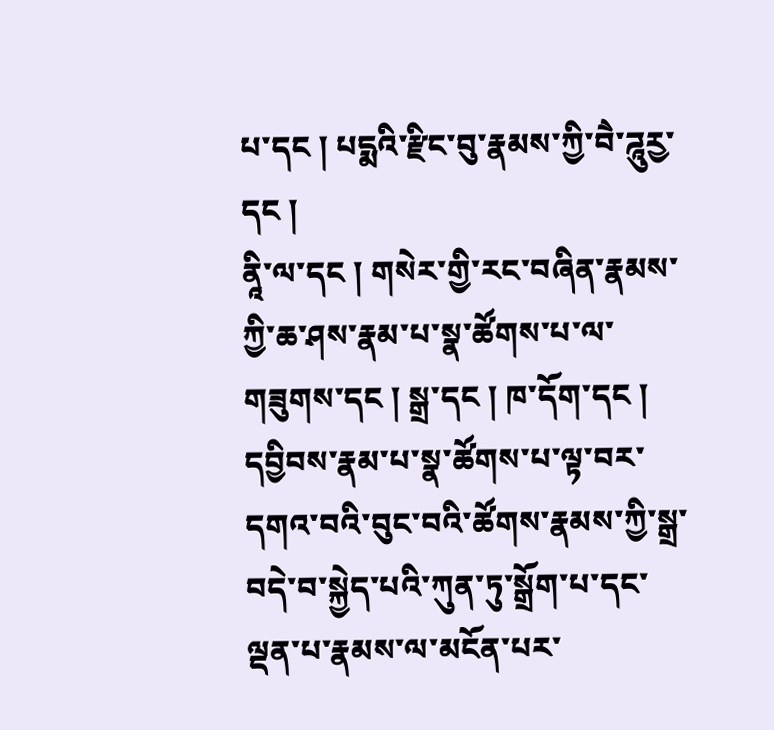པ་དང ། པདྨའི་རྫིང་བུ་རྣམས་ཀྱི་བཻ་ཌཱུརྱ་དང །
ནཱི་ལ་དང ། གསེར་གྱི་རང་བཞིན་རྣམས་ཀྱི་ཆ་ཤས་རྣམ་པ་སྣ་ཚོགས་པ་ལ་གཟུགས་དང ། སྒྲ་དང ། ཁ་དོག་དང ། དབྱིབས་རྣམ་པ་སྣ་ཚོགས་པ་ལྟ་བར་དགའ་བའི་བུང་བའི་ཚོགས་རྣམས་ཀྱི་སྒྲ་བདེ་བ་སྐྱེད་པའི་ཀུན་ཏུ་སྒྲོག་པ་དང་ལྡན་པ་རྣམས་ལ་མངོན་པར་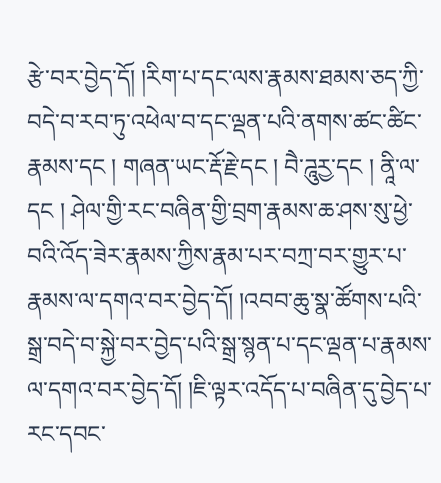རྩེ་བར་བྱེད་དོ། །རིག་པ་དང་ལས་རྣམས་ཐམས་ཅད་ཀྱི་བདེ་བ་རབ་ཏུ་འཕེལ་བ་དང་ལྡན་པའི་ནགས་ཚང་ཚིང་རྣམས་དང ། གཞན་ཡང་རྡོ་རྗེ་དང ། བཻ་ཌཱུརྱ་དང ། ནཱི་ལ་དང ། ཤེལ་གྱི་རང་བཞིན་གྱི་བྲག་རྣམས་ཆ་ཤས་སུ་ཕྱེ་བའི་འོད་ཟེར་རྣམས་ཀྱིས་རྣམ་པར་བཀྲ་བར་གྱུར་པ་རྣམས་ལ་དགའ་བར་བྱེད་དོ། །འབབ་ཆུ་སྣ་ཚོགས་པའི་སྒྲ་བདེ་བ་སྐྱེ་བར་བྱེད་པའི་སྒྲ་སྙན་པ་དང་ལྡན་པ་རྣམས་ལ་དགའ་བར་བྱེད་དོ། །ཇི་ལྟར་འདོད་པ་བཞིན་དུ་བྱེད་པ་རང་དབང་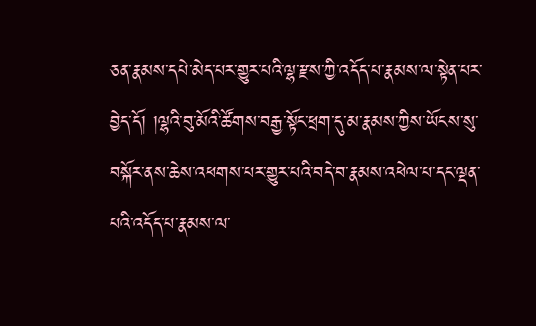ཅན་རྣམས་དཔེ་མེད་པར་གྱུར་པའི་ལྷ་རྫས་ཀྱི་འདོད་པ་རྣམས་ལ་སྟེན་པར་བྱེད་དོ། །ལྷའི་བུ་མོའི་ཚོགས་བརྒྱ་སྟོང་ཕྲག་དུ་མ་རྣམས་ཀྱིས་ཡོངས་སུ་བསྐོར་ནས་ཆེས་འཕགས་པར་གྱུར་པའི་བདེ་བ་རྣམས་འཕེལ་པ་དང་ལྡན་པའི་འདོད་པ་རྣམས་ལ་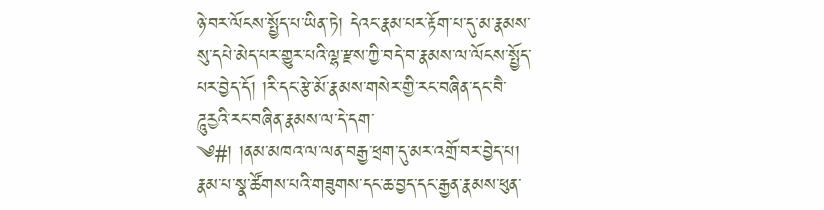ཉེ་བར་ལོངས་སྤྱོད་པ་ཡིན་ཏེ། དེའང་རྣམ་པར་རྟོག་པ་དུ་མ་རྣམས་སུ་དཔེ་མེད་པར་གྱུར་པའི་ལྷ་རྫས་ཀྱི་བདེ་བ་རྣམས་ལ་ལོངས་སྤྱོད་པར་བྱེད་དོ། །རི་དང་རྩེ་མོ་རྣམས་གསེར་གྱི་རང་བཞིན་དང་བཻ་ཌཱུརྱའི་རང་བཞིན་རྣམས་ལ་དེ་དག་
༄#། །ནམ་མཁའ་ལ་ལན་བརྒྱ་ཕྲག་དུ་མར་འགྲོ་བར་བྱེད་པ། རྣམ་པ་སྣ་ཚོགས་པའི་གཟུགས་དང་ཆ་བྱད་དང་རྒྱན་རྣམས་ཕུན་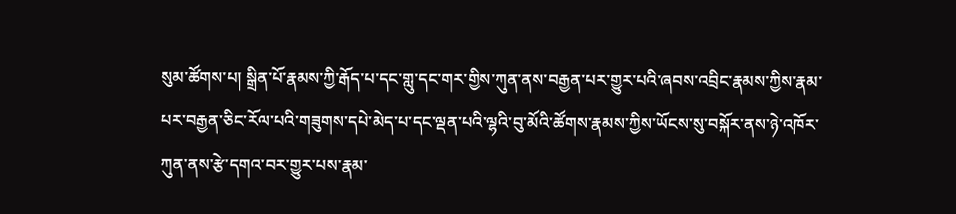སུམ་ཚོགས་པ། སྒྲིན་པོ་རྣམས་ཀྱི་རྒོད་པ་དང་གླུ་དང་གར་གྱིས་ཀུན་ནས་བརྒྱན་པར་གྱུར་པའི་ཞབས་འབྲིང་རྣམས་ཀྱིས་རྣམ་པར་བརྒྱན་ཅིང་རོལ་པའི་གཟུགས་དཔེ་མེད་པ་དང་ལྡན་པའི་ལྷའི་བུ་མོའི་ཚོགས་རྣམས་ཀྱིས་ཡོངས་སུ་བསྐོར་ནས་ཉེ་འཁོར་ཀུན་ནས་རྩེ་དགའ་བར་གྱུར་པས་རྣམ་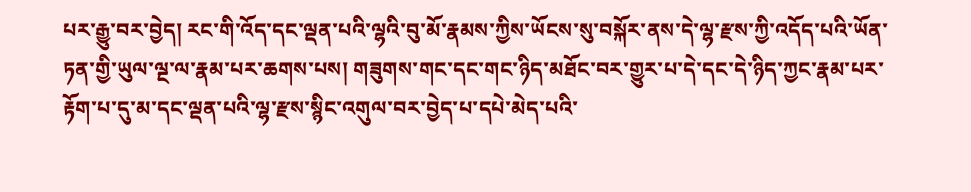པར་རྒྱུ་བར་བྱེད། རང་གི་འོད་དང་ལྡན་པའི་ལྷའི་བུ་མོ་རྣམས་ཀྱིས་ཡོངས་སུ་བསྐོར་ནས་དེ་ལྷ་རྫས་ཀྱི་འདོད་པའི་ཡོན་ཏན་གྱི་ཡུལ་ལྔ་ལ་རྣམ་པར་ཆགས་པས། གཟུགས་གང་དང་གང་ཉིད་མཐོང་བར་གྱུར་པ་དེ་དང་དེ་ཉིད་ཀྱང་རྣམ་པར་རྟོག་པ་དུ་མ་དང་ལྡན་པའི་ལྷ་རྫས་སྙིང་འགུལ་བར་བྱེད་པ་དཔེ་མེད་པའི་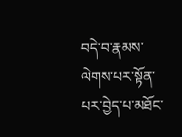བདེ་བ་རྣམས་ལེགས་པར་སྟོན་པར་བྱེད་པ་མཐོང་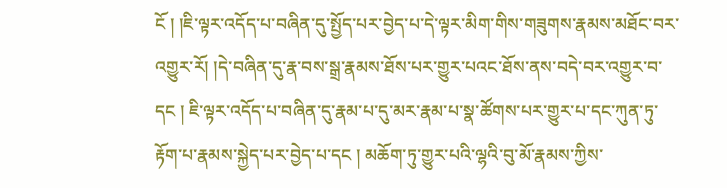ངོ ། །ཇི་ལྟར་འདོད་པ་བཞིན་དུ་སྤྱོད་པར་བྱེད་པ་དེ་ལྟར་མིག་གིས་གཟུགས་རྣམས་མཐོང་བར་འགྱུར་རོ། །དེ་བཞིན་དུ་རྣ་བས་སྒྲ་རྣམས་ཐོས་པར་གྱུར་པའང་ཐོས་ནས་བདེ་བར་འགྱུར་བ་དང ། ཇི་ལྟར་འདོད་པ་བཞིན་དུ་རྣམ་པ་དུ་མར་རྣམ་པ་སྣ་ཚོགས་པར་གྱུར་པ་དང་ཀུན་ཏུ་རྟོག་པ་རྣམས་སྐྱེད་པར་བྱེད་པ་དང ། མཆོག་ཏུ་གྱུར་པའི་ལྷའི་བུ་མོ་རྣམས་ཀྱིས་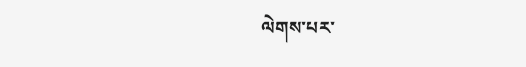ལེགས་པར་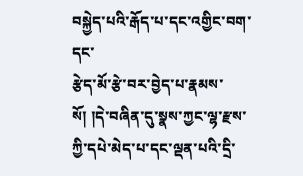བསྐྱེད་པའི་རྒོད་པ་དང་འགྱིང་བག་དང་
རྩེད་མོ་རྩེ་བར་བྱེད་པ་རྣམས་སོ། །དེ་བཞིན་དུ་སྣས་ཀྱང་ལྷ་རྫས་ཀྱི་དཔེ་མེད་པ་དང་ལྡན་པའི་དྲི་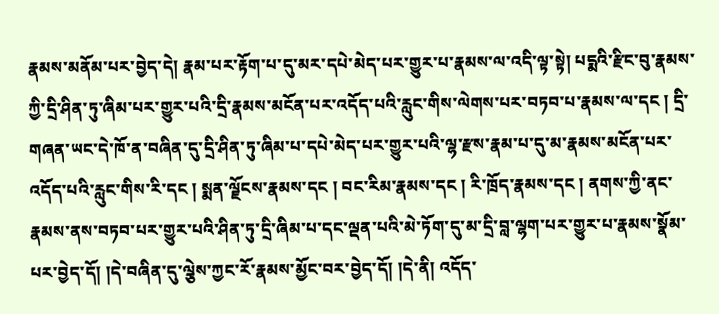རྣམས་མནོམ་པར་བྱེད་དེ། རྣམ་པར་རྟོག་པ་དུ་མར་དཔེ་མེད་པར་གྱུར་པ་རྣམས་ལ་འདི་ལྟ་སྟེ། པདྨའི་རྫིང་བུ་རྣམས་ཀྱི་དྲི་ཤིན་ཏུ་ཞིམ་པར་གྱུར་པའི་དྲི་རྣམས་མངོན་པར་འདོད་པའི་རླུང་གིས་ལེགས་པར་བཏབ་པ་རྣམས་ལ་དང ། དྲི་གཞན་ཡང་དེ་ཁོ་ན་བཞིན་དུ་དྲི་ཤིན་ཏུ་ཞིམ་པ་དཔེ་མེད་པར་གྱུར་པའི་ལྷ་རྫས་རྣམ་པ་དུ་མ་རྣམས་མངོན་པར་འདོད་པའི་རླུང་གིས་རི་དང ། སྨན་ལྗོངས་རྣམས་དང ། བང་རིམ་རྣམས་དང ། རི་ཁྲོད་རྣམས་དང ། ནགས་ཀྱི་ནང་རྣམས་ནས་བཏབ་པར་གྱུར་པའི་ཤིན་ཏུ་དྲི་ཞིམ་པ་དང་ལྡན་པའི་མེ་ཏོག་དུ་མ་དྲི་བླ་ལྷག་པར་གྱུར་པ་རྣམས་སྣོམ་པར་བྱེད་དོ། །དེ་བཞིན་དུ་ལྕེས་ཀྱང་རོ་རྣམས་མྱོང་བར་བྱེད་དོ། །དེ་ནི། འདོད་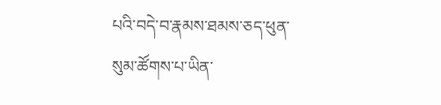པའི་བདེ་བ་རྣམས་ཐམས་ཅད་ཕུན་སུམ་ཚོགས་པ་ཡིན་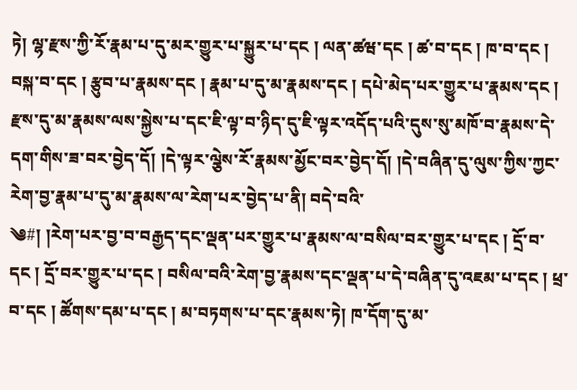ཏེ། ལྷ་རྫས་ཀྱི་རོ་རྣམ་པ་དུ་མར་གྱུར་པ་སྐྱུར་པ་དང ། ལན་ཚཝ་དང ། ཚ་བ་དང ། ཁ་བ་དང ། བསྐ་བ་དང ། རྩུབ་པ་རྣམས་དང ། རྣམ་པ་དུ་མ་རྣམས་དང ། དཔེ་མེད་པར་གྱུར་པ་རྣམས་དང ། རྫས་དུ་མ་རྣམས་ལས་སྐྱེས་པ་དང་ཇི་ལྟ་བ་ཉིད་དུ་ཇི་ལྟར་འདོད་པའི་དུས་སུ་མཁོ་བ་རྣམས་དེ་དག་གིས་ཟ་བར་བྱེད་དོ། །དེ་ལྟར་ལྕེས་རོ་རྣམས་མྱོང་བར་བྱེད་དོ། །དེ་བཞིན་དུ་ལུས་ཀྱིས་ཀྱང་རེག་བྱ་རྣམ་པ་དུ་མ་རྣམས་ལ་རེག་པར་བྱེད་པ་ནི། བདེ་བའི་
༄#། །རེག་པར་བྱ་བ་བརྒྱད་དང་ལྡན་པར་གྱུར་པ་རྣམས་ལ་བསིལ་བར་གྱུར་པ་དང ། དྲོ་བ་དང ། དྲོ་བར་གྱུར་པ་དང ། བསིལ་བའི་རེག་བྱ་རྣམས་དང་ལྡན་པ་དེ་བཞིན་དུ་འཇམ་པ་དང ། ཕྲ་བ་དང ། ཚོགས་དམ་པ་དང ། མ་བཏགས་པ་དང་རྣམས་ཏེ། ཁ་དོག་དུ་མ་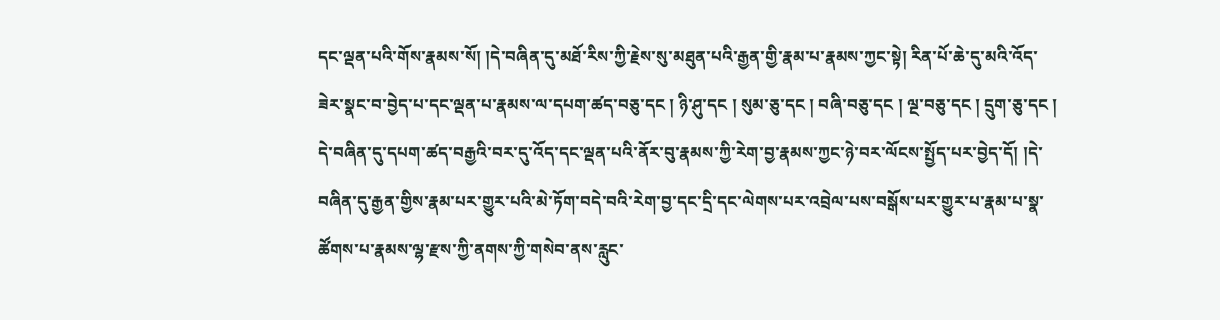དང་ལྡན་པའི་གོས་རྣམས་སོ། །དེ་བཞིན་དུ་མཐོ་རིས་ཀྱི་རྗེས་སུ་མཐུན་པའི་རྒྱན་གྱི་རྣམ་པ་རྣམས་ཀྱང་སྟེ། རིན་པོ་ཆེ་དུ་མའི་འོད་ཟེར་སྣང་བ་བྱེད་པ་དང་ལྡན་པ་རྣམས་ལ་དཔག་ཚད་བཅུ་དང ། ཉི་ཤུ་དང ། སུམ་ཅུ་དང ། བཞི་བཅུ་དང ། ལྔ་བཅུ་དང ། དྲུག་ཅུ་དང ། དེ་བཞིན་དུ་དཔག་ཚད་བརྒྱའི་བར་དུ་འོད་དང་ལྡན་པའི་ནོར་བུ་རྣམས་ཀྱི་རེག་བྱ་རྣམས་ཀྱང་ཉེ་བར་ལོངས་སྤྱོད་པར་བྱེད་དོ། །དེ་བཞིན་དུ་རྒྱན་གྱིས་རྣམ་པར་གྱུར་པའི་མེ་ཏོག་བདེ་བའི་རེག་བྱ་དང་དྲི་དང་ལེགས་པར་འབྲེལ་པས་བསྒོས་པར་གྱུར་པ་རྣམ་པ་སྣ་ཚོགས་པ་རྣམས་ལྷ་རྫས་ཀྱི་ནགས་ཀྱི་གསེབ་ནས་རླུང་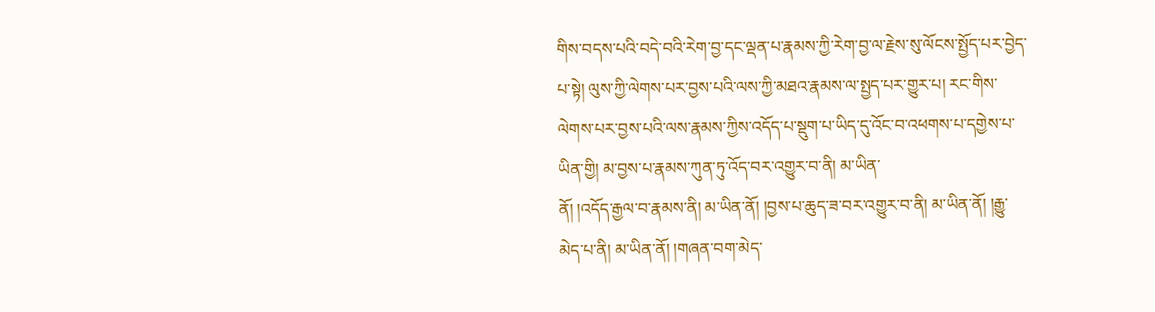གིས་བདས་པའི་བདེ་བའི་རེག་བྱ་དང་ལྡན་པ་རྣམས་ཀྱི་རེག་བྱ་ལ་རྗེས་སུ་ལོངས་སྤྱོད་པར་བྱེད་པ་སྟེ། ལུས་ཀྱི་ལེགས་པར་བྱས་པའི་ལས་ཀྱི་མཐའ་རྣམས་ལ་སྤྱད་པར་གྱུར་པ། རང་གིས་ལེགས་པར་བྱས་པའི་ལས་རྣམས་ཀྱིས་འདོད་པ་སྡུག་པ་ཡིད་དུ་འོང་བ་འཕགས་པ་དགྱེས་པ་ཡིན་གྱི། མ་བྱས་པ་རྣམས་ཀུན་ཏུ་འོད་བར་འགྱུར་བ་ནི། མ་ཡིན་
ནོ། །འདོད་རྒྱལ་བ་རྣམས་ནི། མ་ཡིན་ནོ། །བྱས་པ་ཆུད་ཟ་བར་འགྱུར་བ་ནི། མ་ཡིན་ནོ། །རྒྱུ་མེད་པ་ནི། མ་ཡིན་ནོ། །གཞན་བག་མེད་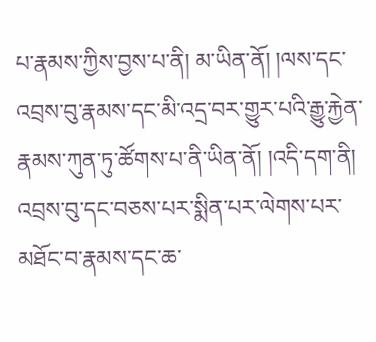པ་རྣམས་ཀྱིས་བྱས་པ་ནི། མ་ཡིན་ནོ། །ལས་དང་འབྲས་བུ་རྣམས་དང་མི་འདྲ་བར་གྱུར་པའི་རྒྱུ་རྐྱེན་རྣམས་ཀུན་ཏུ་ཚོགས་པ་ནི་ཡིན་ནོ། །འདི་དག་ནི། འབྲས་བུ་དང་བཅས་པར་སྨིན་པར་ལེགས་པར་མཐོང་བ་རྣམས་དང་ཆ་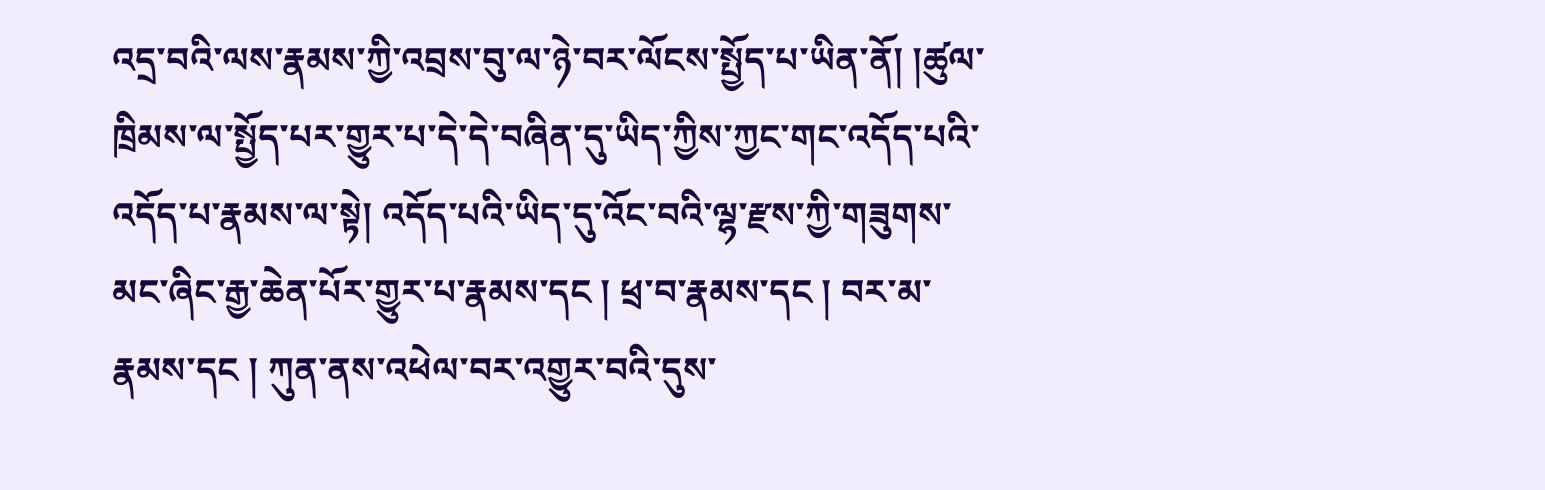འདྲ་བའི་ལས་རྣམས་ཀྱི་འབྲས་བུ་ལ་ཉེ་བར་ལོངས་སྤྱོད་པ་ཡིན་ནོ། །ཚུལ་ཁྲིམས་ལ་སྤྱོད་པར་གྱུར་པ་དེ་དེ་བཞིན་དུ་ཡིད་ཀྱིས་ཀྱང་གང་འདོད་པའི་འདོད་པ་རྣམས་ལ་སྟེ། འདོད་པའི་ཡིད་དུ་འོང་བའི་ལྷ་རྫས་ཀྱི་གཟུགས་མང་ཞིང་རྒྱ་ཆེན་པོར་གྱུར་པ་རྣམས་དང ། ཕྲ་བ་རྣམས་དང ། བར་མ་རྣམས་དང ། ཀུན་ནས་འཕེལ་བར་འགྱུར་བའི་དུས་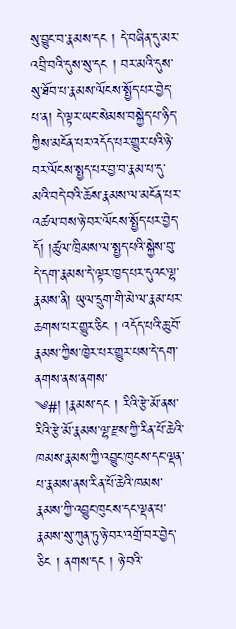སུ་བྱུང་བ་རྣམས་དང ། དེ་བཞིན་དུ་མར་འབྲི་བའི་དུས་སུ་དང ། བར་མའི་དུས་སུ་ཐོབ་པ་རྣམས་ལོངས་སྤྱོད་པར་བྱེད་པ་ན། དེ་ལྟར་ཡང་སེམས་བསྐྱེད་པ་ཉིད་ཀྱིས་མངོན་པར་འདོད་པར་གྱུར་པའི་ཉེ་བར་ལོངས་སྤྱད་པར་བྱ་བ་རྣམ་པ་དུ་མའི་བདེ་བའི་ཆོས་རྣམས་ལ་མངོན་པར་འཚལ་བས་ཉེ་བར་ལོངས་སྤྱོད་པར་བྱེད་དོ། །ཚུལ་ཁྲིམས་ལ་སྤྱད་པའི་སྐྱེས་བུ་དེ་དག་རྣམས་དེ་ལྟར་ཁྱད་པར་དུའང་ལྷ་རྣམས་ནི། ཡུལ་དྲུག་གི་མེ་ལ་རྣམ་པར་ཆགས་པར་གྱུར་ཅིང ། འདོད་པའི་ཆུ་བོ་རྣམས་ཀྱིས་ཁྱེར་པར་གྱུར་པས་དེ་དག་ནགས་ནས་ནགས་
༄#། །རྣམས་དང ། རིའི་རྩེ་མོ་ནས་རིའི་རྩེ་མོ་རྣམས་ལྷ་རྫས་ཀྱི་རིན་པོ་ཆེའི་ཁམས་རྣམས་ཀྱི་འབྱུང་ཁུངས་དང་ལྡན་པ་རྣམས་ནས་རིན་པོ་ཆེའི་ཁམས་རྣམས་ཀྱི་འབྱུང་ཁུངས་དང་ལྡན་པ་རྣམས་སུ་ཀུན་ཏུ་ཉེ་བར་འགྲོ་བར་བྱེད་ཅིང ། ནགས་དང ། ཉེ་བའི་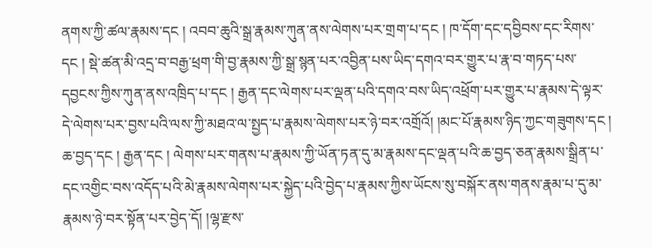ནགས་ཀྱི་ཚལ་རྣམས་དང ། འབབ་ཆུའི་སྒྲ་རྣམས་ཀུན་ནས་ལེགས་པར་གྲག་པ་དང ། ཁ་དོག་དང་དབྱིབས་དང་རིགས་དང ། སྡེ་ཚན་མི་འདྲ་བ་བརྒྱ་ཕྲག་གི་བྱ་རྣམས་ཀྱི་སྒྲ་སྙན་པར་འབྱིན་པས་ཡིད་དགའ་བར་གྱུར་པ་རྣ་བ་གཏད་པས་དབྱངས་ཀྱིས་ཀུན་ནས་འཁྲིད་པ་དང ། རྒྱན་དང་ལེགས་པར་ལྡན་པའི་དགའ་བས་ཡིད་འཕྲོག་པར་གྱུར་པ་རྣམས་དེ་ལྟར་དེ་ལེགས་པར་བྱས་པའི་ལས་ཀྱི་མཐའ་ལ་སྤྱད་པ་རྣམས་ལེགས་པར་ཉེ་བར་འགྲོའོ། །མང་པོ་རྣམས་ཉིད་ཀྱང་གཟུགས་དང ། ཆ་བྱད་དང ། རྒྱན་དང ། ལེགས་པར་གནས་པ་རྣམས་ཀྱི་ཡོན་ཏན་དུ་མ་རྣམས་དང་ལྡན་པའི་ཆ་བྱད་ཅན་རྣམས་སྒྲིན་པ་དང་འགྱིང་བས་འདོད་པའི་མེ་རྣམས་ལེགས་པར་སྐྱེད་པའི་བྱེད་པ་རྣམས་ཀྱིས་ཡོངས་སུ་བསྐོར་ནས་གནས་རྣམ་པ་དུ་མ་རྣམས་ཉེ་བར་སྟོན་པར་བྱེད་དོ། །ལྷ་རྫས་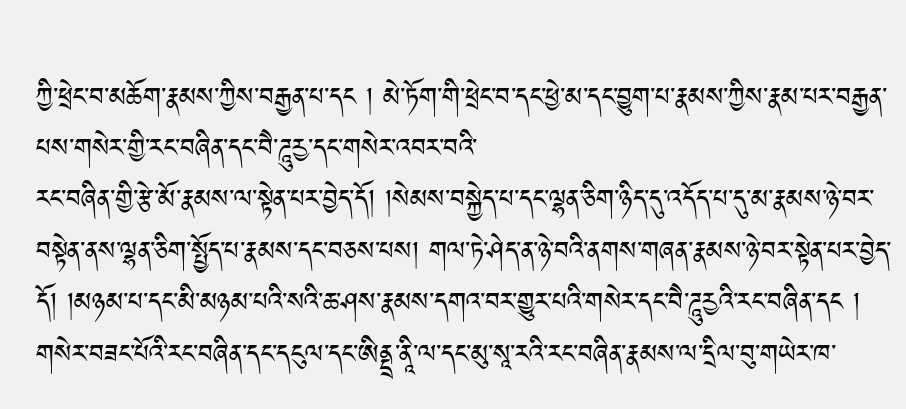ཀྱི་ཕྲེང་བ་མཆོག་རྣམས་ཀྱིས་བརྒྱན་པ་དང ། མེ་ཏོག་གི་ཕྲེང་བ་དང་ཕྱེ་མ་དང་བྱུག་པ་རྣམས་ཀྱིས་རྣམ་པར་བརྒྱན་པས་གསེར་གྱི་རང་བཞིན་དང་བཻ་ཌཱུརྱ་དང་གསེར་འབར་བའི་
རང་བཞིན་གྱི་རྩེ་མོ་རྣམས་ལ་སྟེན་པར་བྱེད་དོ། །སེམས་བསྐྱེད་པ་དང་ལྷན་ཅིག་ཉིད་དུ་འདོད་པ་དུ་མ་རྣམས་ཉེ་བར་བསྟེན་ནས་ལྷན་ཅིག་སྤྱོད་པ་རྣམས་དང་བཅས་པས། གལ་ཏེ་ཤེད་ན་ཉེ་བའི་ནགས་གཞན་རྣམས་ཉེ་བར་སྟེན་པར་བྱེད་དོ། །མཉམ་པ་དང་མི་མཉམ་པའི་སའི་ཆ་ཤས་རྣམས་དགའ་བར་གྱུར་པའི་གསེར་དང་བཻ་ཌཱུརྱའི་རང་བཞིན་དང ། གསེར་བཟང་པོའི་རང་བཞིན་དང་དངུལ་དང་ཨིནྡྲ་ནཱི་ལ་དང་མུ་སཱ་རའི་རང་བཞིན་རྣམས་ལ་དྲིལ་བུ་གཡེར་ཁ་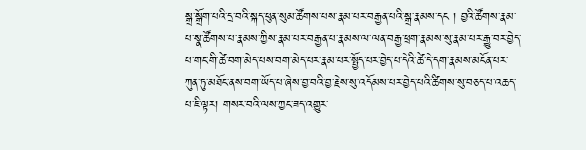སྒྲ་སྒྲོག་པའི་དྲ་བའི་སྐད་ཕུན་སུམ་ཚོགས་པས་རྣམ་པར་བརྒྱན་པའི་སྒྲ་རྣམས་དང ། བྱའི་ཚོགས་རྣམ་པ་སྣ་ཚོགས་པ་རྣམས་ཀྱིས་རྣམ་པར་བརྒྱན་པ་རྣམས་ལ་ལན་བརྒྱ་ཕྲག་རྣམས་སུ་རྣམ་པར་རྒྱུ་བར་བྱེད་པ་གང་གི་ཚེ་བག་མེད་པས་བག་མེད་པར་རྣམ་པར་སྤྱོད་པར་བྱེད་པ་དེའི་ཚེ་དེ་དག་རྣམས་མངོན་པར་ཀུན་ཏུ་མཐོང་ནས་བག་ཡོད་པ་ཞེས་བྱ་བའི་བྱ་རྗེས་སུ་འདོམས་པར་བྱེད་པའི་ཚིགས་སུ་བཅད་པ་འཆད་པ་ཇི་ལྟར། གསར་བའི་ལས་ཀྱང་ཟད་འགྱུར་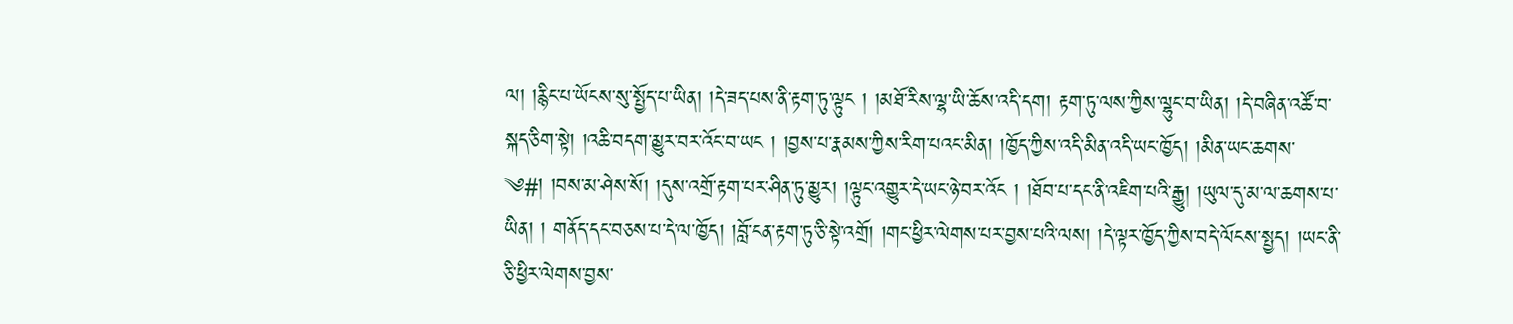ལ། །རྙིང་པ་ཡོངས་སུ་སྤྱོད་པ་ཡིན། །དེ་ཟད་པས་ནི་རྟག་ཏུ་ལྟུང ། །མཐོ་རིས་ལྷ་ཡི་ཆོས་འདི་དག། རྟག་ཏུ་ལས་ཀྱིས་ལྷུང་བ་ཡིན། །དེ་བཞིན་འཚོ་བ་སྐད་ཅིག་སྟེ། །འཆི་བདག་མྱུར་བར་འོང་བ་ཡང ། །བྱས་པ་རྣམས་ཀྱིས་རིག་པའང་མིན། །ཁྱོད་ཀྱིས་འདི་མིན་འདི་ཡང་ཁྱོད། །མིན་ཡང་ཆགས་
༄#། །བས་མ་ཤེས་སོ། །དུས་འགྲོ་རྟག་པར་ཤིན་ཏུ་མྱུར། །ལྟུང་འགྱུར་དེ་ཡང་ཉེ་བར་འོང ། །ཐོབ་པ་དང་ནི་འཇིག་པའི་རྒྱུ། །ཡུལ་དུ་མ་ལ་ཆགས་པ་ཡིན། ། གནོད་དང་བཅས་པ་དེ་ལ་ཁྱོད། །བློ་ངན་རྟག་ཏུ་ཅི་སྟེ་འགྲོ། །གང་ཕྱིར་ལེགས་པར་བྱས་པའི་ལས། །དེ་ལྟར་ཁྱོད་ཀྱིས་བདེ་ལོངས་སྤྱད། །ཡང་ནི་ཅི་ཕྱིར་ལེགས་བྱས་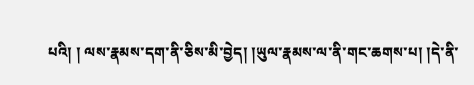པའི། ། ལས་རྣམས་དག་ནི་ཅིས་མི་བྱེད། །ཡུལ་རྣམས་ལ་ནི་གང་ཆགས་པ། །དེ་ནི་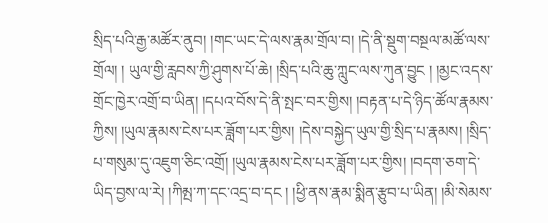སྲིད་པའི་རྒྱ་མཚོར་ནུབ། །གང་ཡང་དེ་ལས་རྣམ་གྲོལ་བ། །དེ་ནི་སྡུག་བསྔལ་མཚོ་ལས་གྲོལ། ། ཡུལ་གྱི་རླབས་ཀྱི་ཤུགས་པོ་ཆེ། །སྲིད་པའི་ཆུ་ཀླུང་ལས་ཀུན་བྱུང ། །མྱང་འདས་གྲོང་ཁྱེར་འགྲོ་བ་ཡིན། །དཔའ་བོས་དེ་ནི་སྤང་བར་གྱིས། །བརྟན་པ་དེ་ཉིད་ཚོལ་རྣམས་ཀྱིས། །ཡུལ་རྣམས་ངེས་པར་ཟློག་པར་གྱིས། །དེས་བསྐྱེད་ཡུལ་གྱི་སྲིད་པ་རྣམས། །སྲིད་པ་གསུམ་དུ་འཇུག་ཅིང་འགྲོ། །ཡུལ་རྣམས་ངེས་པར་ཟློག་པར་གྱིས། །བདག་ཅག་དེ་ཡིད་བྱས་ལ་རེ། །ཀིམྤ་ཀ་དང་འདྲ་བ་དང ། །ཕྱི་ནས་རྣམ་སྨིན་རྩུབ་པ་ཡིན། །མི་སེམས་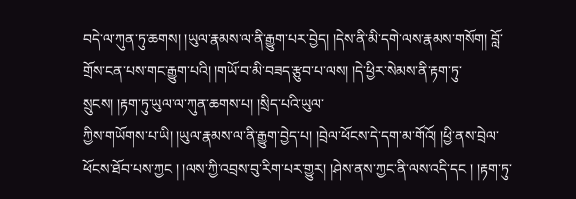བདེ་ལ་ཀུན་ཏུ་ཆགས། །ཡུལ་རྣམས་ལ་ནི་རྒྱུག་པར་བྱེད། །དེས་ནི་མི་དགེ་ལས་རྣམས་གསོག། བློ་གྲོས་ངན་པས་གང་རྒྱུག་པའི། །གཡོ་བ་མི་བཟད་རྩུབ་པ་ལས། །དེ་ཕྱིར་སེམས་ནི་རྟག་ཏུ་སྲུངས། །རྟག་ཏུ་ཡུལ་ལ་ཀུན་ཆགས་པ། །སྲིད་པའི་ཡུལ་
ཀྱིས་གཡོགས་པ་ཡི། །ཡུལ་རྣམས་ལ་ནི་རྒྱུག་བྱེད་པ། །བྲེལ་ཕོངས་དེ་དག་མ་གོའོ། །ཕྱི་ནས་བྲེལ་ཕོངས་ཐོབ་པས་ཀྱང ། །ལས་ཀྱི་འབྲས་བུ་རིག་པར་གྱུར། །ཤེས་ནས་ཀྱང་ནི་ལས་འདི་དང ། །རྟག་ཏུ་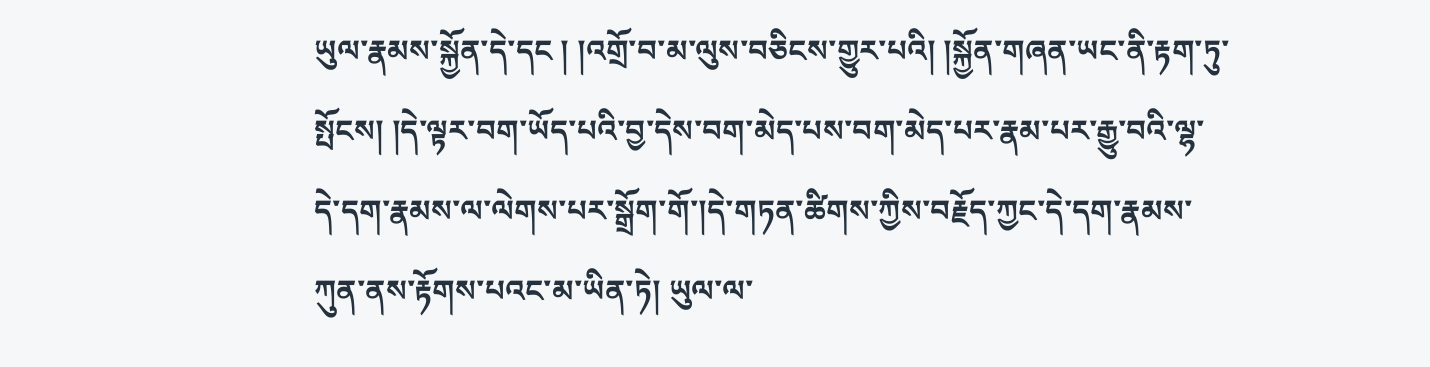ཡུལ་རྣམས་སྐྱོན་དེ་དང ། །འགྲོ་བ་མ་ལུས་བཅིངས་གྱུར་པའི། །སྐྱོན་གཞན་ཡང་ནི་རྟག་ཏུ་སྤོངས། །དེ་ལྟར་བག་ཡོད་པའི་བྱ་དེས་བག་མེད་པས་བག་མེད་པར་རྣམ་པར་རྒྱུ་བའི་ལྷ་དེ་དག་རྣམས་ལ་ལེགས་པར་སྒྲོག་གོ་།དེ་གཏན་ཚིགས་ཀྱིས་བརྗོད་ཀྱང་དེ་དག་རྣམས་ཀུན་ནས་རྟོགས་པའང་མ་ཡིན་ཏེ། ཡུལ་ལ་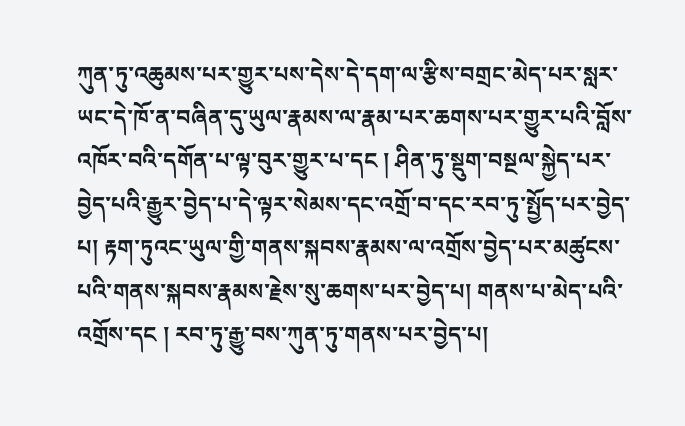ཀུན་ཏུ་འཆུམས་པར་གྱུར་པས་དེས་དེ་དག་ལ་རྩིས་བགྲང་མེད་པར་སླར་ཡང་དེ་ཁོ་ན་བཞིན་དུ་ཡུལ་རྣམས་ལ་རྣམ་པར་ཆགས་པར་གྱུར་པའི་བློས་འཁོར་བའི་དགོན་པ་ལྟ་བུར་གྱུར་པ་དང ། ཤིན་ཏུ་སྡུག་བསྔལ་སྐྱེད་པར་བྱེད་པའི་རྒྱུར་བྱེད་པ་དེ་ལྟར་སེམས་དང་འགྲོ་བ་དང་རབ་ཏུ་སྤྱོད་པར་བྱེད་པ། རྟག་ཏུའང་ཡུལ་གྱི་གནས་སྐབས་རྣམས་ལ་འགྲོས་བྱེད་པར་མཚུངས་པའི་གནས་སྐབས་རྣམས་རྗེས་སུ་ཆགས་པར་བྱེད་པ། གནས་པ་མེད་པའི་འགྲོས་དང ། རབ་ཏུ་རྒྱུ་བས་ཀུན་ཏུ་གནས་པར་བྱེད་པ།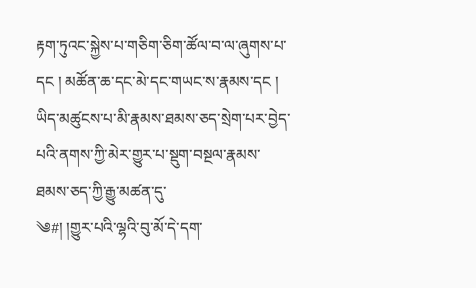རྟག་ཏུའང་སྐྱེས་པ་གཅིག་ཅིག་ཚོལ་བ་ལ་ཞུགས་པ་དང ། མཚོན་ཆ་དང་མེ་དང་གཡང་ས་རྣམས་དང ། ཡིད་མཚུངས་པ་མི་རྣམས་ཐམས་ཅད་སྲེག་པར་བྱེད་པའི་ནགས་ཀྱི་མེར་གྱུར་པ་སྡུག་བསྔལ་རྣམས་ཐམས་ཅད་ཀྱི་རྒྱུ་མཚན་དུ་
༄#། །གྱུར་པའི་ལྷའི་བུ་མོ་དེ་དག་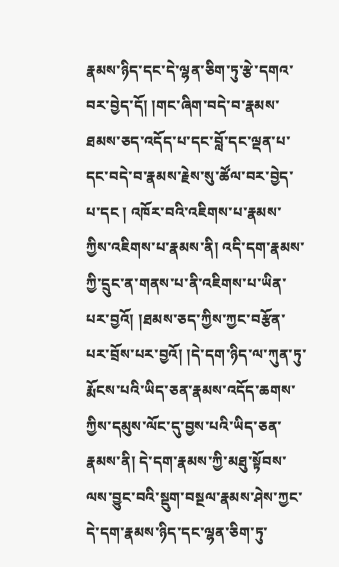རྣམས་ཉིད་དང་དེ་ལྷན་ཅིག་ཏུ་རྩེ་དགའ་བར་བྱེད་དོ། །གང་ཞིག་བདེ་བ་རྣམས་ཐམས་ཅད་འདོད་པ་དང་བློ་དང་ལྡན་པ་དང་བདེ་བ་རྣམས་རྗེས་སུ་ཚོལ་བར་བྱེད་པ་དང ། འཁོར་བའི་འཇིགས་པ་རྣམས་ཀྱིས་འཇིགས་པ་རྣམས་ནི། འདི་དག་རྣམས་ཀྱི་དྲུང་ན་གནས་པ་ནི་འཇིགས་པ་ཡིན་པར་བྱའོ། །ཐམས་ཅད་ཀྱིས་ཀྱང་བརྩོན་པར་བྲོས་པར་བྱའོ། །དེ་དག་ཉིད་ལ་ཀུན་ཏུ་རྨོངས་པའི་ཡིད་ཅན་རྣམས་འདོད་ཆགས་ཀྱིས་དམུས་ལོང་དུ་བྱས་པའི་ཡིད་ཅན་རྣམས་ནི། དེ་དག་རྣམས་ཀྱི་མཐུ་སྟོབས་ལས་བྱུང་བའི་སྡུག་བསྔལ་རྣམས་ཤེས་ཀྱང་དེ་དག་རྣམས་ཉིད་དང་ལྷན་ཅིག་ཏུ་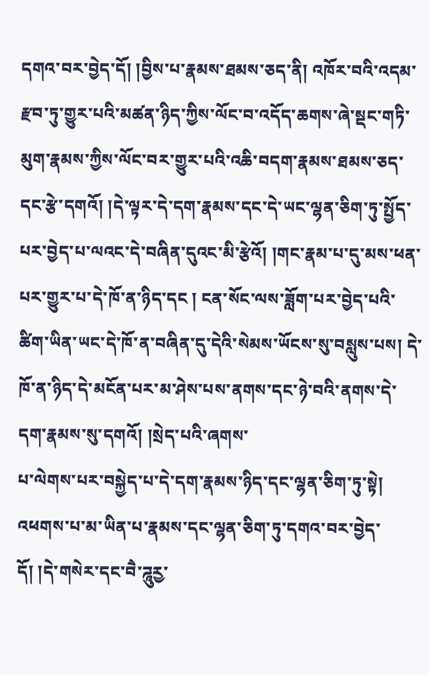དགའ་བར་བྱེད་དོ། །བྱིས་པ་རྣམས་ཐམས་ཅད་ནི། འཁོར་བའི་འདམ་རྫབ་ཏུ་གྱུར་པའི་མཚན་ཉིད་ཀྱིས་ལོང་བ་འདོད་ཆགས་ཞེ་སྡང་གཏི་མུག་རྣམས་ཀྱིས་ལོང་བར་གྱུར་པའི་འཆི་བདག་རྣམས་ཐམས་ཅད་དང་རྩེ་དགའོ། །དེ་ལྟར་དེ་དག་རྣམས་དང་དེ་ཡང་ལྷན་ཅིག་ཏུ་སྤྱོད་པར་བྱེད་པ་ལའང་དེ་བཞིན་དུའང་མི་རྩེའོ། །གང་རྣམ་པ་དུ་མས་ཕན་པར་གྱུར་པ་དེ་ཁོ་ན་ཉིད་དང ། ངན་སོང་ལས་ཟློག་པར་བྱེད་པའི་ཚིག་ཡིན་ཡང་དེ་ཁོ་ན་བཞིན་དུ་དེའི་སེམས་ཡོངས་སུ་བསླུས་པས། དེ་ཁོ་ན་ཉིད་དེ་མངོན་པར་མ་ཤེས་པས་ནགས་དང་ཉེ་བའི་ནགས་དེ་དག་རྣམས་སུ་དགའོ། །སྲེད་པའི་ཞགས་
པ་ལེགས་པར་བསྐྱེད་པ་དེ་དག་རྣམས་ཉིད་དང་ལྷན་ཅིག་ཏུ་སྟེ། འཕགས་པ་མ་ཡིན་པ་རྣམས་དང་ལྷན་ཅིག་ཏུ་དགའ་བར་བྱེད་དོ། །དེ་གསེར་དང་བཻ་ཌཱུརྱ་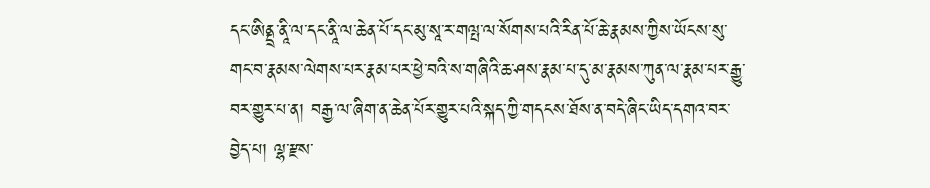དང་ཨིནྡྲ་ནཱི་ལ་དང་ནཱི་ལ་ཆེན་པོ་དང་མུ་སཱ་ར་གལྤ་ལ་སོགས་པའི་རིན་པོ་ཆེ་རྣམས་ཀྱིས་ཡོངས་སུ་གང་བ་རྣམས་ལེགས་པར་རྣམ་པར་ཕྱེ་བའི་ས་གཞིའི་ཆ་ཤས་རྣམ་པ་དུ་མ་རྣམས་ཀུན་ལ་རྣམ་པར་རྒྱུ་བར་གྱུར་པ་ན། བརྒྱ་ལ་ཞིག་ན་ཆེན་པོར་གྱུར་པའི་སྐད་ཀྱི་གདངས་ཐོས་ན་བདེ་ཞིང་ཡིད་དགའ་བར་བྱེད་པ། ལྷ་རྫས་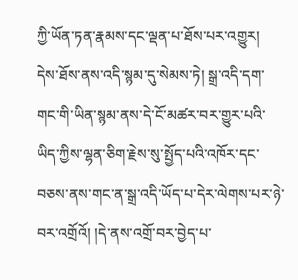ཀྱི་ཡོན་ཏན་རྣམས་དང་ལྡན་པ་ཐོས་པར་འགྱུར། དེས་ཐོས་ནས་འདི་སྙམ་དུ་སེམས་ཏེ། སྒྲ་འདི་དག་གང་གི་ཡིན་སྙམ་ནས་དེ་ངོ་མཚར་བར་གྱུར་པའི་ཡིད་ཀྱིས་ལྷན་ཅིག་རྗེས་སུ་སྤྱོད་པའི་འཁོར་དང་བཅས་ནས་གང་ན་སྒྲ་འདི་ཡོད་པ་དེར་ལེགས་པར་ཉེ་བར་འགྲོའོ། །དེ་ནས་འགྲོ་བར་བྱེད་པ་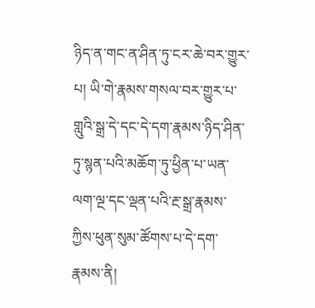ཉིད་ན་གང་ན་ཤིན་ཏུ་ངར་ཆེ་བར་གྱུར་པ། ཡི་གེ་རྣམས་གསལ་བར་གྱུར་པ་གླུའི་སྒྲ་དེ་དང་དེ་དག་རྣམས་ཉིད་ཤིན་ཏུ་སྙན་པའི་མཆོག་ཏུ་ཕྱིན་པ་ཡན་ལག་ལྔ་དང་ལྡན་པའི་རྔ་སྒྲ་རྣམས་ཀྱིས་ཕུན་སུམ་ཚོགས་པ་དེ་དག་རྣམས་ནི།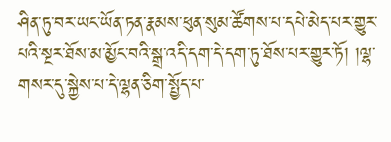ཤིན་ཏུ་བར་ཡང་ཡོན་ཏན་རྣམས་ཕུན་སུམ་ཚོགས་པ་དཔེ་མེད་པར་གྱུར་པའི་སྔར་ཐོས་མ་མྱོང་བའི་སྒྲ་འདི་དག་དེ་དག་ཏུ་ཐོས་པར་གྱུར་ཏོ། །ལྷ་གསར་དུ་སྐྱེས་པ་དེ་ལྷན་ཅིག་སྤྱོད་པ་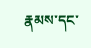རྣམས་དང་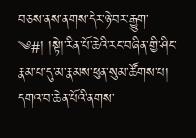བཅས་ནས་ནགས་དེར་ཉེ་བར་རྒྱུག་
༄#། །སྟེ།་རིན་པོ་ཆེའི་རང་བཞིན་གྱི་ཤིང་རྣམ་པ་དུ་མ་རྣམས་ཕུན་སུམ་ཚོགས་པ། དགའ་བ་ཆེན་པོའི་ནགས་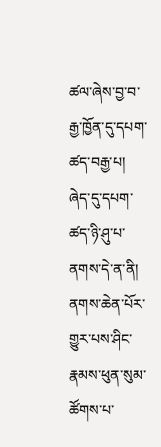ཚལ་ཞེས་བྱ་བ་རྒྱ་ཁྱོན་དུ་དཔག་ཚད་བརྒྱ་པ། ཞེད་དུ་དཔག་ཚད་ཉི་ཤུ་པ་ནགས་དེ་ན་ནི། ནགས་ཆེན་པོར་གྱུར་པས་ཤིང་རྣམས་ཕུན་སུམ་ཚོགས་པ་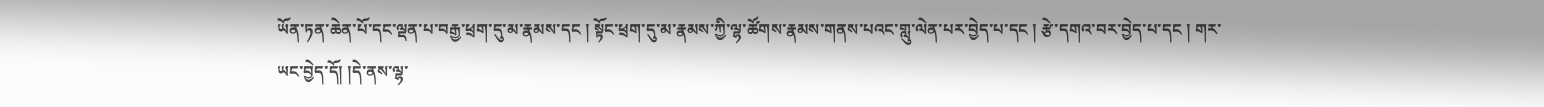ཡོན་ཏན་ཆེན་པོ་དང་ལྡན་པ་བརྒྱ་ཕྲག་དུ་མ་རྣམས་དང ། སྟོང་ཕྲག་དུ་མ་རྣམས་ཀྱི་ལྷ་ཚོགས་རྣམས་གནས་པའང་གླུ་ལེན་པར་བྱེད་པ་དང ། རྩེ་དགའ་བར་བྱེད་པ་དང ། གར་ཡང་བྱེད་དོ། །དེ་ནས་ལྷ་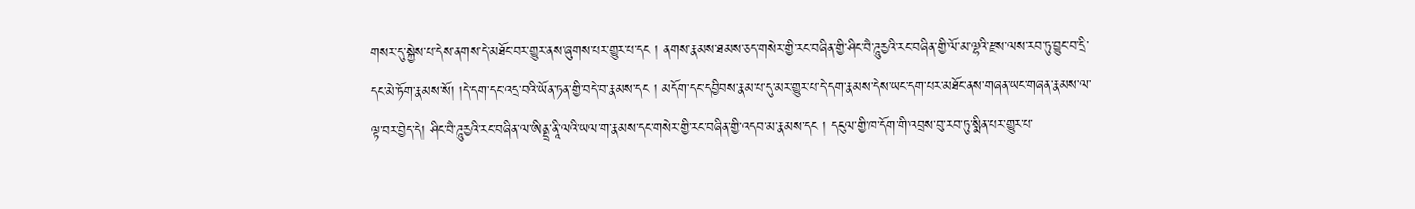གསར་དུ་སྐྱེས་པ་དེས་ནགས་དེ་མཐོང་བར་གྱུར་ནས་ཞུགས་པར་གྱུར་པ་དང ། ནགས་རྣམས་ཐམས་ཅད་གསེར་གྱི་རང་བཞིན་གྱི་ཤིང་བཻ་ཌཱུརྱའི་རང་བཞིན་གྱི་ལོ་མ་ལྷའི་རྫས་ལས་རབ་ཏུ་བྱུང་བ་དྲི་དང་མེ་ཏོག་རྣམས་སོ། །དེ་དག་དང་འདྲ་བའི་ཡོན་ཏན་གྱི་བདེ་བ་རྣམས་དང ། མདོག་དང་དབྱིབས་རྣམ་པ་དུ་མར་གྱུར་པ་དེ་དག་རྣམས་དེས་ཡང་དག་པར་མཐོང་ནས་གཞན་ཡང་གཞན་རྣམས་ལ་ལྟ་བར་བྱེད་དེ། ཤིང་བཻ་ཌཱུརྱའི་རང་བཞིན་ལ་ཨིནྡྲ་ནཱི་ལའི་ཡལ་ག་རྣམས་དང་གསེར་གྱི་རང་བཞིན་གྱི་འདབ་མ་རྣམས་དང ། དངུལ་གྱི་ཁ་དོག་གི་འབྲས་བུ་རབ་ཏུ་སྨིན་པར་གྱུར་པ་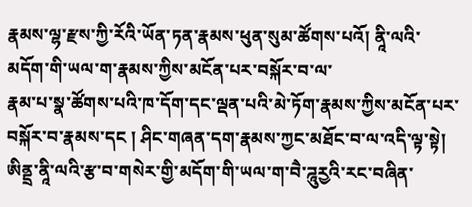རྣམས་ལྷ་རྫས་ཀྱི་རོའི་ཡོན་ཏན་རྣམས་ཕུན་སུམ་ཚོགས་པའོ། ནཱི་ལའི་མདོག་གི་ཡལ་ག་རྣམས་ཀྱིས་མངོན་པར་བསྐོར་བ་ལ་
རྣམ་པ་སྣ་ཚོགས་པའི་ཁ་དོག་དང་ལྡན་པའི་མེ་ཏོག་རྣམས་ཀྱིས་མངོན་པར་བསྐོར་བ་རྣམས་དང ། ཤིང་གཞན་དག་རྣམས་ཀྱང་མཐོང་བ་ལ་འདི་ལྟ་སྟེ། ཨིནྡྲ་ནཱི་ལའི་རྩ་བ་གསེར་གྱི་མདོག་གི་ཡལ་ག་བཻ་ཌཱུརྱའི་རང་བཞིན་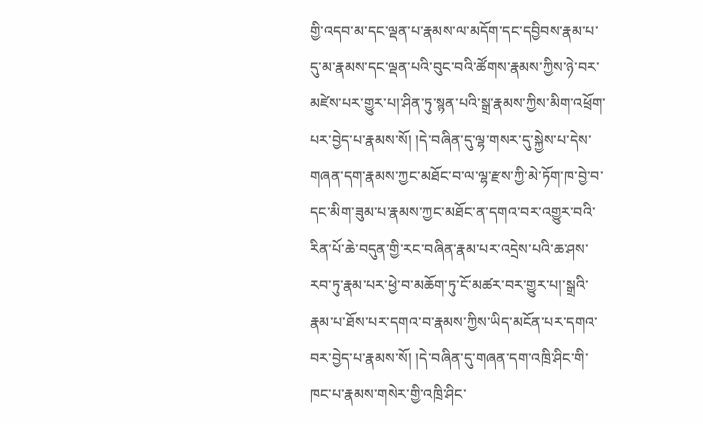གྱི་འདབ་མ་དང་ལྡན་པ་རྣམས་ལ་མདོག་དང་དབྱིབས་རྣམ་པ་དུ་མ་རྣམས་དང་ལྡན་པའི་བུང་བའི་ཚོགས་རྣམས་ཀྱིས་ཉེ་བར་མཛེས་པར་གྱུར་པ།་ཤིན་ཏུ་སྙན་པའི་སྒྲ་རྣམས་ཀྱིས་མིག་འཕྲོག་པར་བྱེད་པ་རྣམས་སོ། །དེ་བཞིན་དུ་ལྷ་གསར་དུ་སྐྱེས་པ་དེས་གཞན་དག་རྣམས་ཀྱང་མཐོང་བ་ལ་ལྷ་རྫས་ཀྱི་མེ་ཏོག་ཁ་བྱེ་བ་དང་མིག་ཟུམ་པ་རྣམས་ཀྱང་མཐོང་ན་དགའ་བར་འགྱུར་བའི་རིན་པོ་ཆེ་བདུན་གྱི་རང་བཞིན་རྣམ་པར་འདྲེས་པའི་ཆ་ཤས་རབ་ཏུ་རྣམ་པར་ཕྱེ་བ་མཆོག་ཏུ་ངོ་མཚར་བར་གྱུར་པ།་སྒྲའི་རྣམ་པ་ཐོས་པར་དགའ་བ་རྣམས་ཀྱིས་ཡིད་མངོན་པར་དགའ་བར་བྱེད་པ་རྣམས་སོ། །དེ་བཞིན་དུ་གཞན་དག་འཁྲི་ཤིང་གི་ཁང་པ་རྣམས་གསེར་གྱི་འཁྲི་ཤིང་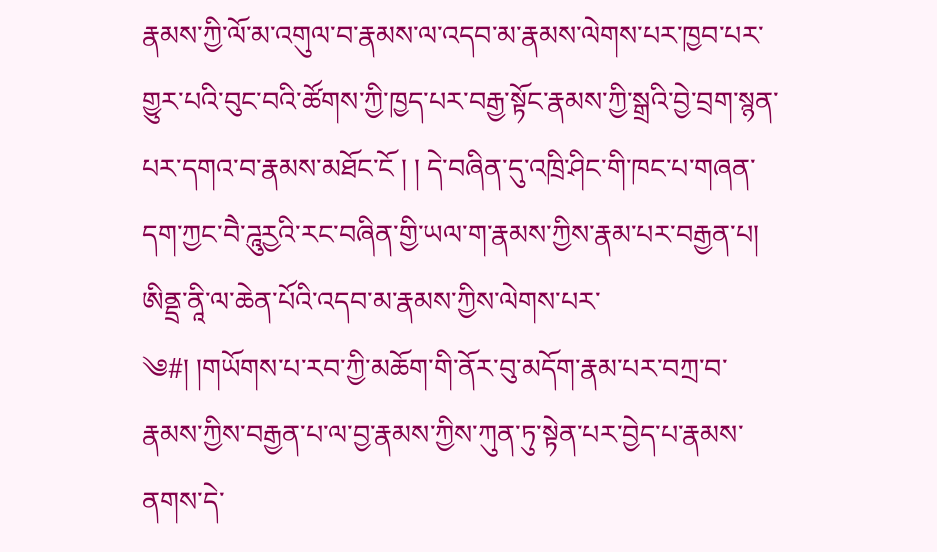རྣམས་ཀྱི་ལོ་མ་འགུལ་བ་རྣམས་ལ་འདབ་མ་རྣམས་ལེགས་པར་ཁྱབ་པར་གྱུར་པའི་བུང་བའི་ཚོགས་ཀྱི་ཁྱད་པར་བརྒྱ་སྟོང་རྣམས་ཀྱི་སྒྲའི་བྱེ་བྲག་སྙན་པར་དགའ་བ་རྣམས་མཐོང་ངོ ། ། དེ་བཞིན་དུ་འཁྲི་ཤིང་གི་ཁང་པ་གཞན་དག་ཀྱང་བཻ་ཌཱུརྱའི་རང་བཞིན་གྱི་ཡལ་ག་རྣམས་ཀྱིས་རྣམ་པར་བརྒྱན་པ། ཨིནྡྲ་ནཱི་ལ་ཆེན་པོའི་འདབ་མ་རྣམས་ཀྱིས་ལེགས་པར་
༄#། །གཡོགས་པ་རབ་ཀྱི་མཆོག་གི་ནོར་བུ་མདོག་རྣམ་པར་བཀྲ་བ་རྣམས་ཀྱིས་བརྒྱན་པ་ལ་བྱ་རྣམས་ཀྱིས་ཀུན་ཏུ་སྟེན་པར་བྱེད་པ་རྣམས་ནགས་དེ་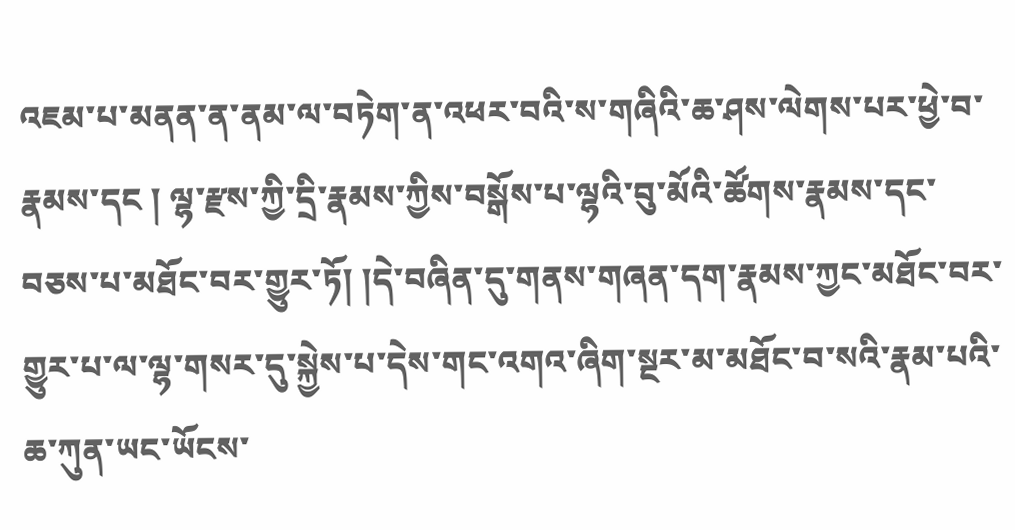འཇམ་པ་མནན་ན་ནམ་ལ་བཏེག་ན་འཕར་བའི་ས་གཞིའི་ཆ་ཤས་ལེགས་པར་ཕྱེ་བ་རྣམས་དང ། ལྷ་རྫས་ཀྱི་དྲི་རྣམས་ཀྱིས་བསྒོས་པ་ལྷའི་བུ་མོའི་ཚོགས་རྣམས་དང་བཅས་པ་མཐོང་བར་གྱུར་ཏོ། །དེ་བཞིན་དུ་གནས་གཞན་དག་རྣམས་ཀྱང་མཐོང་བར་གྱུར་པ་ལ་ལྷ་གསར་དུ་སྐྱེས་པ་དེས་གང་འགའ་ཞིག་སྔར་མ་མཐོང་བ་སའི་རྣམ་པའི་ཆ་ཀུན་ཡང་ཡོངས་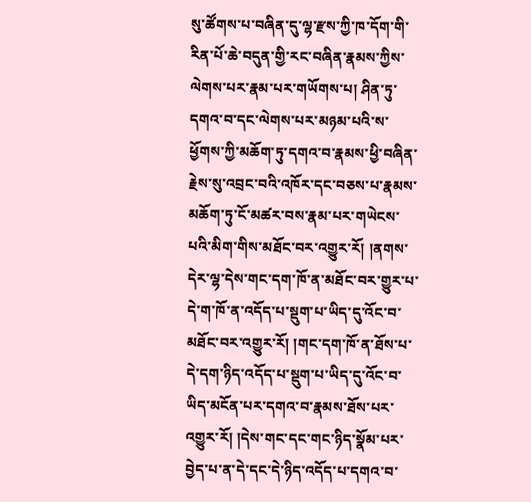སུ་ཚོགས་པ་བཞིན་དུ་ལྷ་རྫས་ཀྱི་ཁ་དོག་གི་རིན་པོ་ཆེ་བདུན་གྱི་རང་བཞིན་རྣམས་ཀྱིས་ལེགས་པར་རྣམ་པར་གཡོགས་པ། ཤིན་ཏུ་དགའ་བ་དང་ལེགས་པར་མཉམ་པའི་ས་ཕྱོགས་ཀྱི་མཆོག་ཏུ་དགའ་བ་རྣམས་ཕྱི་བཞིན་རྗེས་སུ་འབྲང་བའི་འཁོར་དང་བཅས་པ་རྣམས་མཆོག་ཏུ་ངོ་མཚར་བས་རྣམ་པར་གཡེངས་པའི་མིག་གིས་མཐོང་བར་འགྱུར་རོ། །ནགས་དེར་ལྷ་དེས་གང་དག་ཁོ་ན་མཐོང་བར་གྱུར་པ་དེ་ག་ཁོ་ན་འདོད་པ་སྡུག་པ་ཡིད་དུ་འོང་བ་མཐོང་བར་འགྱུར་རོ། །གང་དག་ཁོ་ན་ཐོས་པ་དེ་དག་ཉིད་འདོད་པ་སྡུག་པ་ཡིད་དུ་འོང་བ་ཡིད་མངོན་པར་དགའ་བ་རྣམས་ཐོས་པར་འགྱུར་རོ། །དེས་གང་དང་གང་ཉིད་སྣོམ་པར་བྱེད་པ་ན་དེ་དང་དེ་ཉིད་འདོད་པ་དགའ་བ་